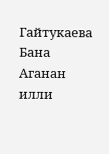Гайтукаева Бана Аганан илли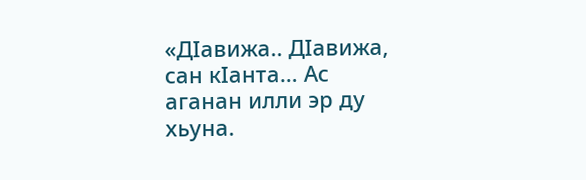«ДIавижа.. ДIавижа, сан кIанта… Ас аганан илли эр ду хьуна.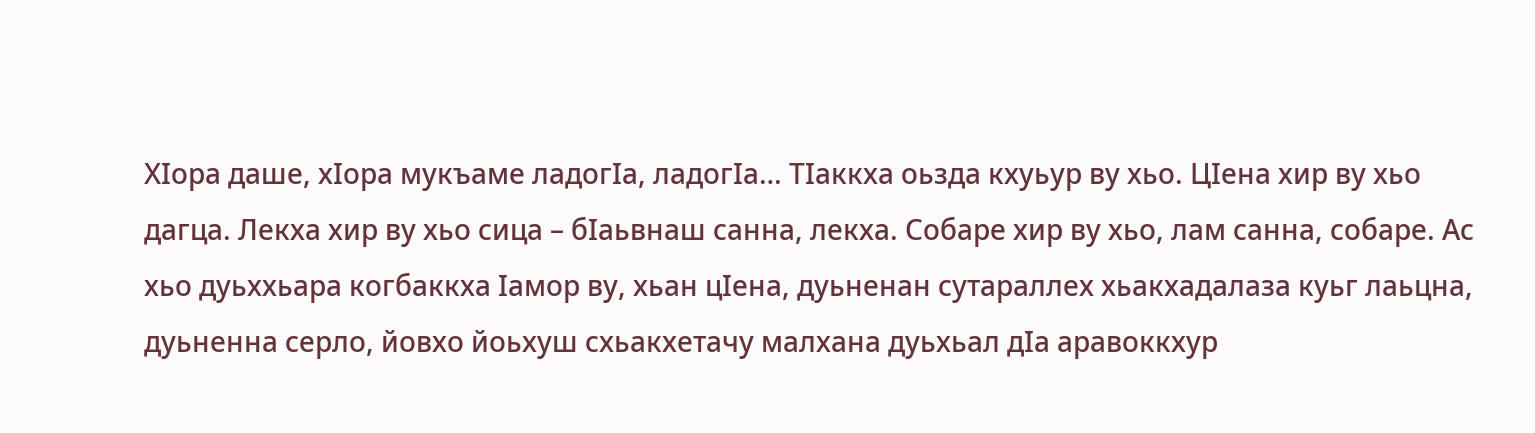ХIора даше, хIора мукъаме ладогIа, ладогIа… ТIаккха оьзда кхуьур ву хьо. ЦIена хир ву хьо дагца. Лекха хир ву хьо сица – бIаьвнаш санна, лекха. Собаре хир ву хьо, лам санна, собаре. Ас хьо дуьххьара когбаккха Iамор ву, хьан цIена, дуьненан сутараллех хьакхадалаза куьг лаьцна, дуьненна серло, йовхо йоьхуш схьакхетачу малхана дуьхьал дIа аравоккхур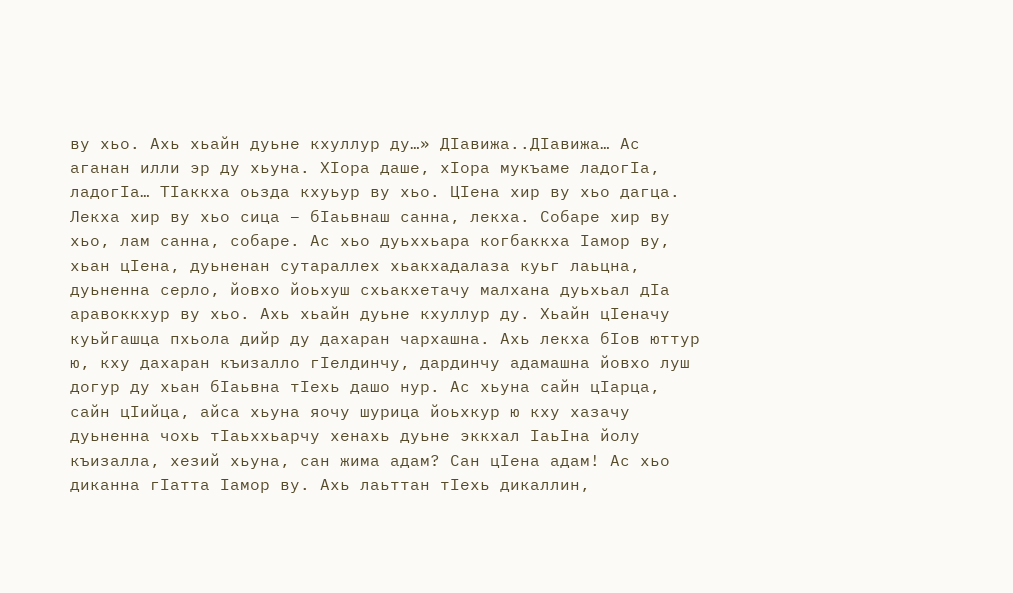ву хьо. Ахь хьайн дуьне кхуллур ду…» ДIавижа..ДIавижа… Ас аганан илли эр ду хьуна. ХIора даше, хIора мукъаме ладогIа, ладогIа… ТIаккха оьзда кхуьур ву хьо. ЦIена хир ву хьо дагца. Лекха хир ву хьо сица – бIаьвнаш санна, лекха. Собаре хир ву хьо, лам санна, собаре. Ас хьо дуьххьара когбаккха Iамор ву, хьан цIена, дуьненан сутараллех хьакхадалаза куьг лаьцна, дуьненна серло, йовхо йоьхуш схьакхетачу малхана дуьхьал дIа аравоккхур ву хьо. Ахь хьайн дуьне кхуллур ду. Хьайн цIеначу куьйгашца пхьола дийр ду дахаран чархашна. Ахь лекха бIов юттур ю, кху дахаран къизалло гIелдинчу, дардинчу адамашна йовхо луш догур ду хьан бIаьвна тIехь дашо нур. Ас хьуна сайн цIарца, сайн цIийца, айса хьуна яочу шурица йоьхкур ю кху хазачу дуьненна чохь тIаьххьарчу хенахь дуьне эккхал IаьIна йолу къизалла, хезий хьуна, сан жима адам? Сан цIена адам! Ас хьо диканна гIатта Iамор ву. Ахь лаьттан тIехь дикаллин,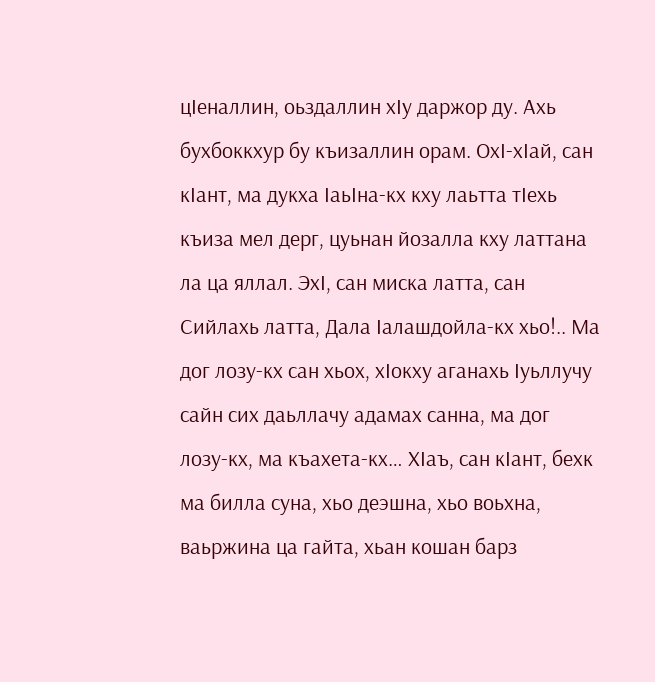цIеналлин, оьздаллин хIу даржор ду. Ахь бухбоккхур бу къизаллин орам. ОхI-хIай, сан кIант, ма дукха IаьIна-кх кху лаьтта тIехь къиза мел дерг, цуьнан йозалла кху латтана ла ца яллал. ЭхI, сан миска латта, сан Сийлахь латта, Дала Iалашдойла-кх хьо!.. Ма дог лозу-кх сан хьох, хIокху аганахь Iуьллучу сайн сих даьллачу адамах санна, ма дог лозу-кх, ма къахета-кх… ХIаъ, сан кIант, бехк ма билла суна, хьо деэшна, хьо воьхна, ваьржина ца гайта, хьан кошан барз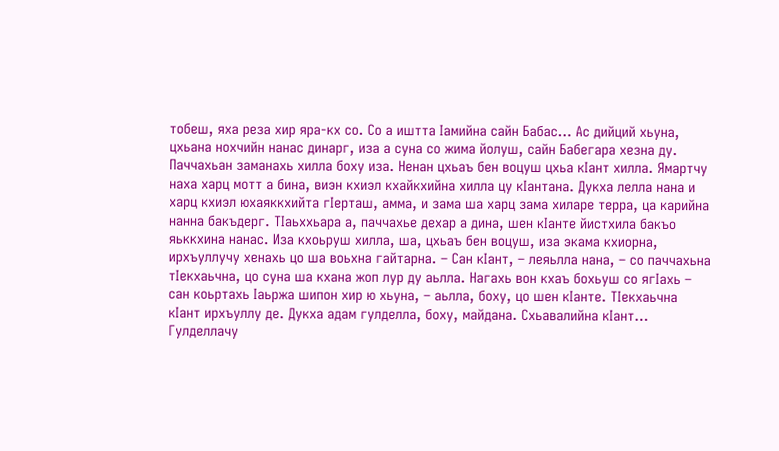тобеш, яха реза хир яра-кх со. Со а иштта Iамийна сайн Бабас… Ас дийций хьуна, цхьана нохчийн нанас динарг, иза а суна со жима йолуш, сайн Бабегара хезна ду. Паччахьан заманахь хилла боху иза. Ненан цхьаъ бен воцуш цхьа кIант хилла. Ямартчу наха харц мотт а бина, виэн кхиэл кхайкхийна хилла цу кIантана. Дукха лелла нана и харц кхиэл юхаяккхийта гIерташ, амма, и зама ша харц зама хиларе терра, ца карийна нанна бакъдерг. ТIаьххьара а, паччахье дехар а дина, шен кIанте йистхила бакъо яьккхина нанас. Иза кхоьруш хилла, ша, цхьаъ бен воцуш, иза экама кхиорна, ирхъуллучу хенахь цо ша воьхна гайтарна. – Сан кIант, – леяьлла нана, – со паччахьна тIекхаьчна, цо суна ша кхана жоп лур ду аьлла. Нагахь вон кхаъ бохьуш со ягIахь – сан коьртахь Iаьржа шипон хир ю хьуна, – аьлла, боху, цо шен кIанте. ТIекхаьчна кIант ирхъуллу де. Дукха адам гулделла, боху, майдана. Схьавалийна кIант… Гулделлачу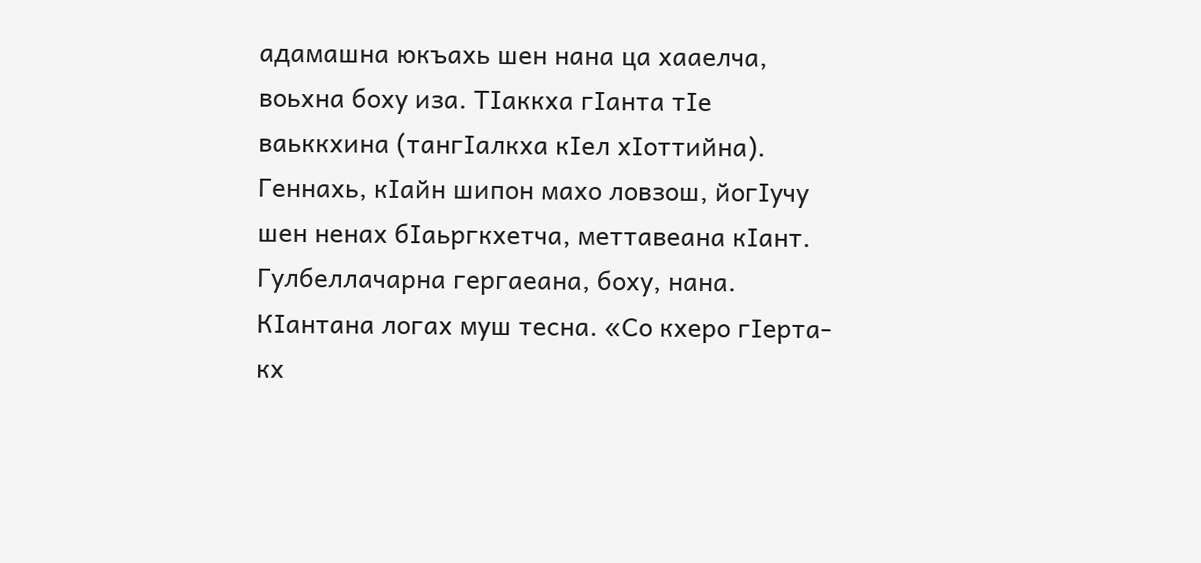адамашна юкъахь шен нана ца хааелча, воьхна боху иза. ТIаккха гIанта тIе ваьккхина (тангIалкха кIел хIоттийна). Геннахь, кIайн шипон махо ловзош, йогIучу шен ненах бIаьргкхетча, меттавеана кIант. Гулбеллачарна гергаеана, боху, нана. КIантана логах муш тесна. «Со кхеро гIерта-кх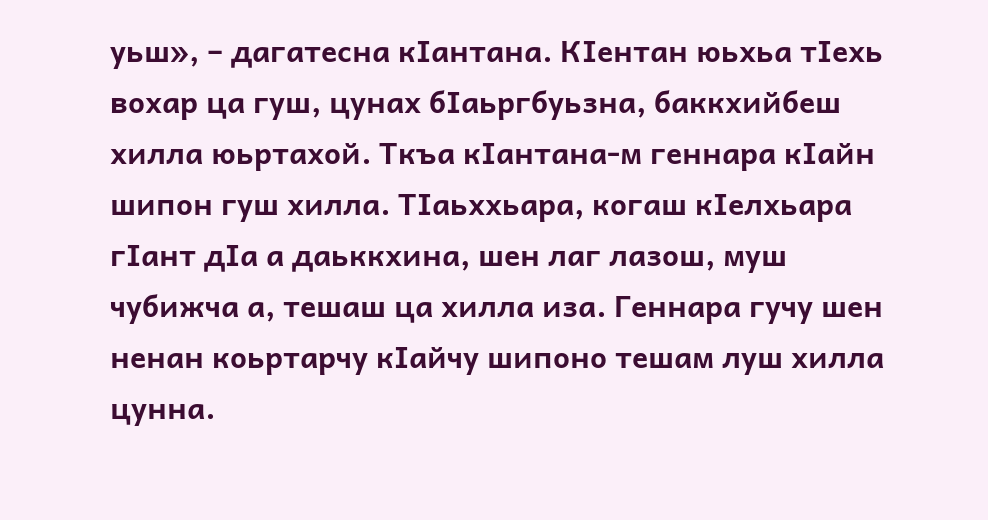уьш», – дагатесна кIантана. КIентан юьхьа тIехь вохар ца гуш, цунах бIаьргбуьзна, баккхийбеш хилла юьртахой. Ткъа кIантана-м геннара кIайн шипон гуш хилла. ТIаьххьара, когаш кIелхьара гIант дIа а даьккхина, шен лаг лазош, муш чубижча а, тешаш ца хилла иза. Геннара гучу шен ненан коьртарчу кIайчу шипоно тешам луш хилла цунна.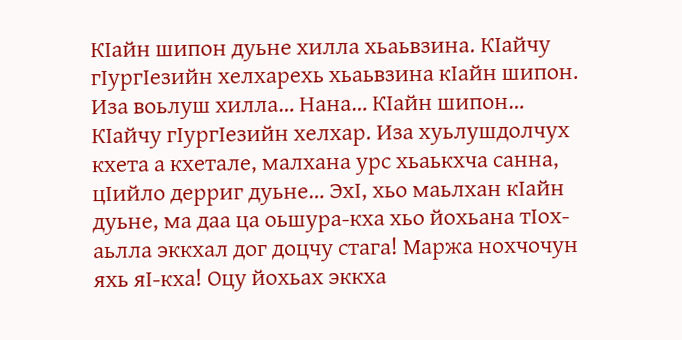КIайн шипон дуьне хилла хьаьвзина. КIайчу гIургIезийн хелхарехь хьаьвзина кIайн шипон. Иза воьлуш хилла… Нана… КIайн шипон… КIайчу гIургIезийн хелхар. Иза хуьлушдолчух кхета а кхетале, малхана урс хьаькхча санна, цIийло дерриг дуьне… ЭхI, хьо маьлхан кIайн дуьне, ма даа ца оьшура-кха хьо йохьана тIох-аьлла эккхал дог доцчу стага! Маржа нохчочун яхь яI-кха! Оцу йохьах эккха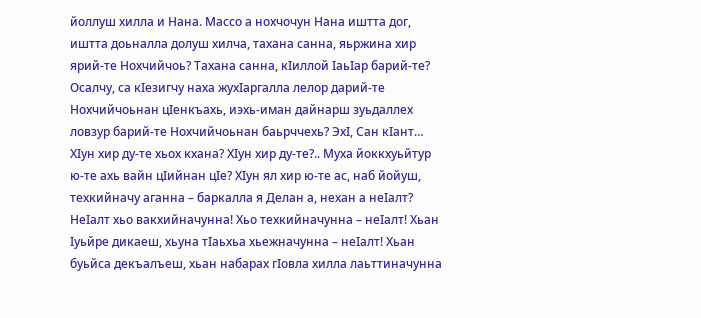йоллуш хилла и Нана. Массо а нохчочун Нана иштта дог, иштта доьналла долуш хилча, тахана санна, яьржина хир ярий-те Нохчийчоь? Тахана санна, кIиллой IаьIар барий-те? Осалчу, са кIезигчу наха жухIаргалла лелор дарий-те Нохчийчоьнан цIенкъахь, иэхь-иман дайнарш зуьдаллех ловзур барий-те Нохчийчоьнан баьрччехь? ЭхI, Сан кIант… ХIун хир ду-те хьох кхана? ХIун хир ду-те?.. Муха йоккхуьйтур ю-те ахь вайн цIийнан цIе? ХIун ял хир ю-те ас, наб йойуш, техкийначу аганна – баркалла я Делан а, нехан а неIалт? НеIалт хьо вакхийначунна! Хьо техкийначунна – неIалт! Хьан Iуьйре дикаеш, хьуна тIаьхьа хьежначунна – неIалт! Хьан буьйса декъалъеш, хьан набарах гIовла хилла лаьттиначунна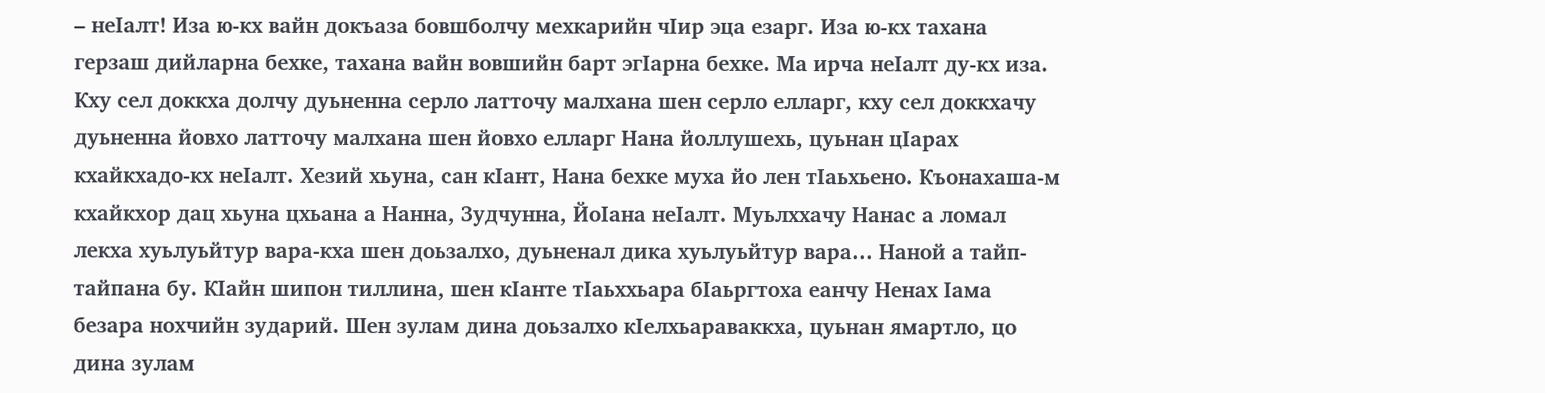– неIалт! Иза ю-кх вайн докъаза бовшболчу мехкарийн чIир эца езарг. Иза ю-кх тахана герзаш дийларна бехке, тахана вайн вовшийн барт эгIарна бехке. Ма ирча неIалт ду-кх иза. Кху сел доккха долчу дуьненна серло латточу малхана шен серло елларг, кху сел доккхачу дуьненна йовхо латточу малхана шен йовхо елларг Нана йоллушехь, цуьнан цIарах кхайкхадо-кх неIалт. Хезий хьуна, сан кIант, Нана бехке муха йо лен тIаьхьено. Къонахаша-м кхайкхор дац хьуна цхьана а Нанна, Зудчунна, ЙоIана неIалт. Муьлххачу Нанас а ломал лекха хуьлуьйтур вара-кха шен доьзалхо, дуьненал дика хуьлуьйтур вара… Наной а тайп-тайпана бу. КIайн шипон тиллина, шен кIанте тIаьххьара бIаьргтоха еанчу Ненах Iама безара нохчийн зударий. Шен зулам дина доьзалхо кIелхьараваккха, цуьнан ямартло, цо дина зулам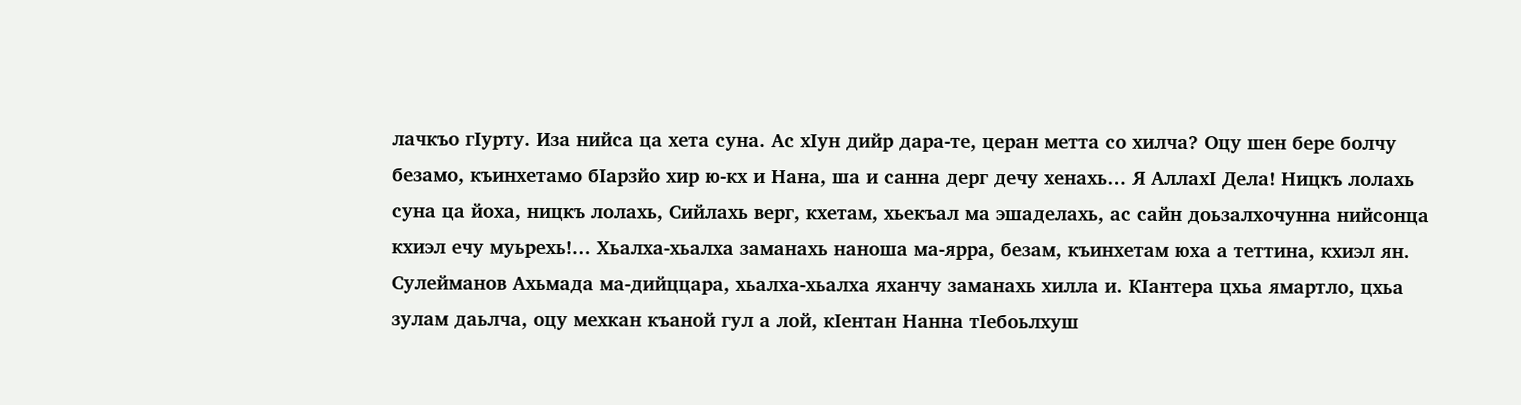лачкъо гIурту. Иза нийса ца хета суна. Ас хIун дийр дара-те, церан метта со хилча? Оцу шен бере болчу безамо, къинхетамо бIарзйо хир ю-кх и Нана, ша и санна дерг дечу хенахь… Я АллахI Дела! Ницкъ лолахь суна ца йоха, ницкъ лолахь, Сийлахь верг, кхетам, хьекъал ма эшаделахь, ас сайн доьзалхочунна нийсонца кхиэл ечу муьрехь!… Хьалха-хьалха заманахь наноша ма-ярра, безам, къинхетам юха а теттина, кхиэл ян. Сулейманов Ахьмада ма-дийццара, хьалха-хьалха яханчу заманахь хилла и. КIантера цхьа ямартло, цхьа зулам даьлча, оцу мехкан къаной гул а лой, кIентан Нанна тIебоьлхуш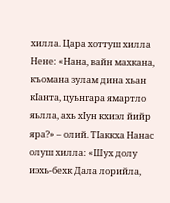хилла. Цара хоттуш хилла Нене: «Нана, вайн махкана, къомана зулам дина хьан кIанта, цуьнгара ямартло яьлла, ахь хIун кхиэл йийр яра?» – олий. ТIаккха Нанас олуш хилла: «Шух долу иэхь-бехк Дала лорийла,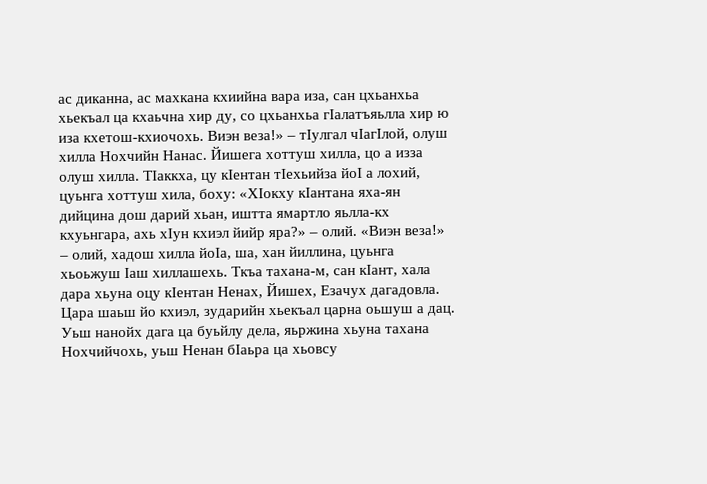ас диканна, ас махкана кхиийна вара иза, сан цхьанхьа хьекъал ца кхаьчна хир ду, со цхьанхьа гIалатъяьлла хир ю иза кхетош-кхиочохь. Виэн веза!» – тIулгал чIагIлой, олуш хилла Нохчийн Нанас. Йишега хоттуш хилла, цо а изза олуш хилла. ТIаккха, цу кIентан тIехьийза йоI а лохий, цуьнга хоттуш хила, боху: «ХIокху кIантана яха-ян дийцина дош дарий хьан, иштта ямартло яьлла-кх кхуьнгара, ахь хIун кхиэл йийр яра?» – олий. «Виэн веза!» – олий, хадош хилла йоIа, ша, хан йиллина, цуьнга хьоьжуш Iаш хиллашехь. Ткъа тахана-м, сан кIант, хала дара хьуна оцу кIентан Ненах, Йишех, Езачух дагадовла. Цара шаьш йо кхиэл, зударийн хьекъал царна оьшуш а дац. Уьш нанойх дага ца буьйлу дела, яьржина хьуна тахана Нохчийчохь, уьш Ненан бIаьра ца хьовсу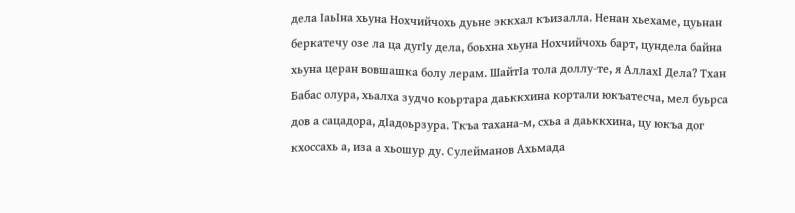дела IаьIна хьуна Нохчийчохь дуьне эккхал къизалла. Ненан хьехаме, цуьнан беркатечу озе ла ца дугIу дела, боьхна хьуна Нохчийчохь барт, цундела байна хьуна церан вовшашка болу лерам. ШайтIа тола доллу-те, я АллахI Дела? Тхан Бабас олура, хьалха зудчо коьртара даьккхина кортали юкъатесча, мел буьрса дов а сацадора, дIадоьрзура. Ткъа тахана-м, схьа а даьккхина, цу юкъа дог кхоссахь а, иза а хьошур ду. Сулейманов Ахьмада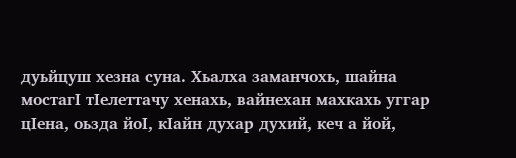дуьйцуш хезна суна. Хьалха заманчохь, шайна мостагI тIелеттачу хенахь, вайнехан махкахь уггар цIена, оьзда йоI, кIайн духар духий, кеч а йой,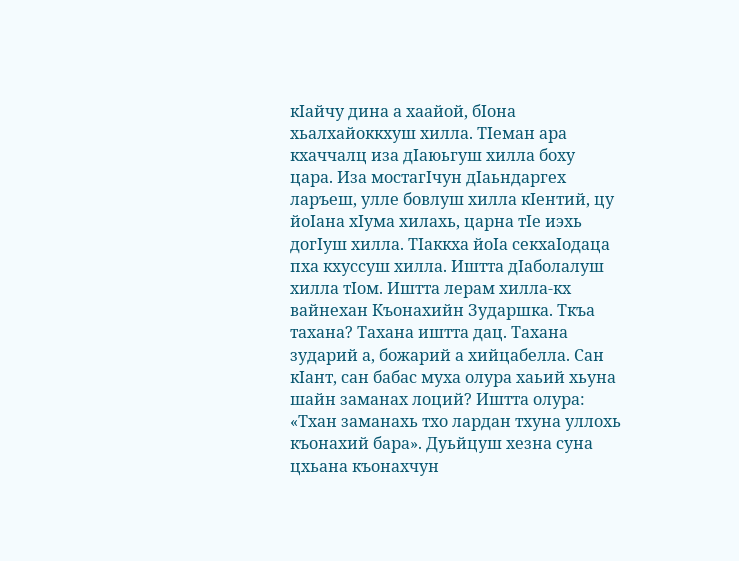кIайчу дина а хаайой, бIона хьалхайоккхуш хилла. ТIеман ара кхаччалц иза дIаюьгуш хилла боху цара. Иза мостагIчун дIаьндаргех ларъеш, улле бовлуш хилла кIентий, цу йоIана хIума хилахь, царна тIе иэхь догIуш хилла. ТIаккха йоIа секхаIодаца пха кхуссуш хилла. Иштта дIаболалуш хилла тIом. Иштта лерам хилла-кх вайнехан Къонахийн Зударшка. Ткъа тахана? Тахана иштта дац. Тахана зударий а, божарий а хийцабелла. Сан кIант, сан бабас муха олура хаьий хьуна шайн заманах лоций? Иштта олура: «Тхан заманахь тхо лардан тхуна уллохь къонахий бара». Дуьйцуш хезна суна цхьана къонахчун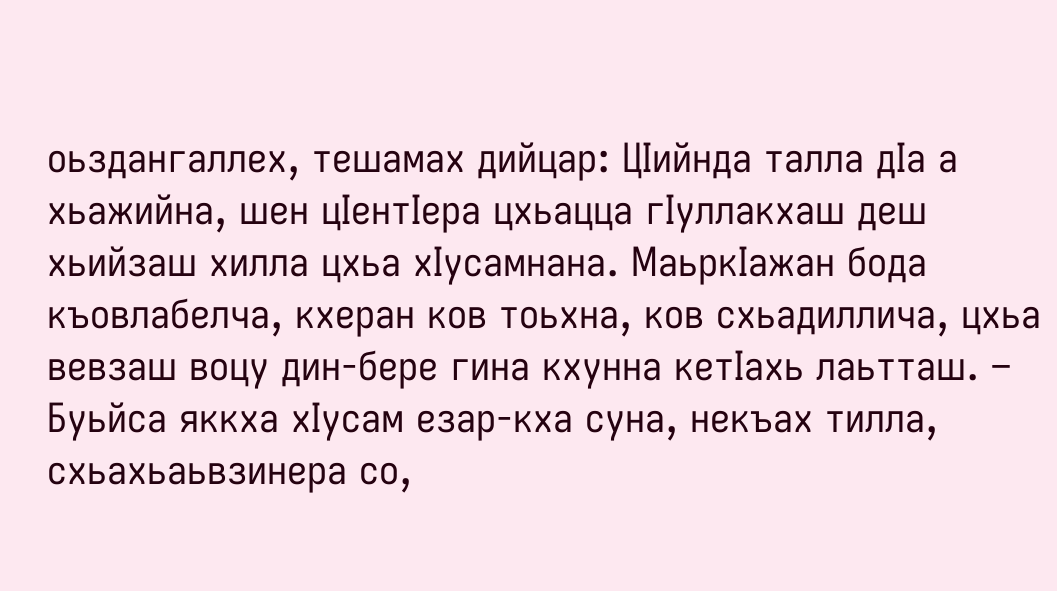оьздангаллех, тешамах дийцар: ЦIийнда талла дIа а хьажийна, шен цIентIера цхьацца гIуллакхаш деш хьийзаш хилла цхьа хIусамнана. МаьркIажан бода къовлабелча, кхеран ков тоьхна, ков схьадиллича, цхьа вевзаш воцу дин-бере гина кхунна кетIахь лаьтташ. – Буьйса яккха хIусам езар-кха суна, некъах тилла, схьахьаьвзинера со,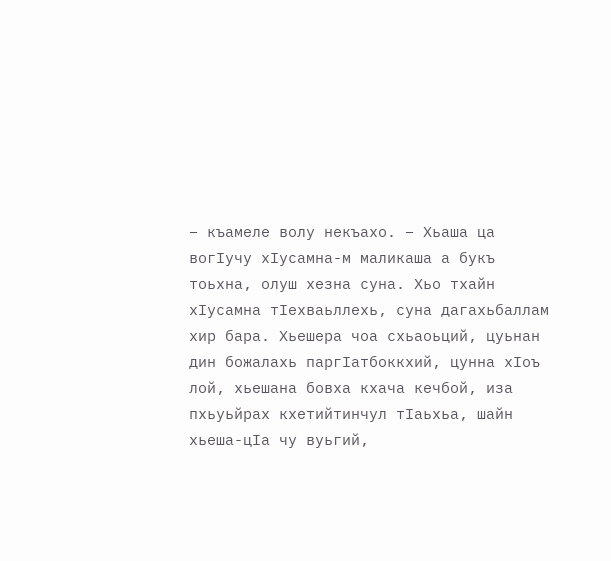– къамеле волу некъахо. – Хьаша ца вогIучу хIусамна-м маликаша а букъ тоьхна, олуш хезна суна. Хьо тхайн хIусамна тIехваьллехь, суна дагахьбаллам хир бара. Хьешера чоа схьаоьций, цуьнан дин божалахь паргIатбоккхий, цунна хIоъ лой, хьешана бовха кхача кечбой, иза пхьуьйрах кхетийтинчул тIаьхьа, шайн хьеша-цIа чу вуьгий,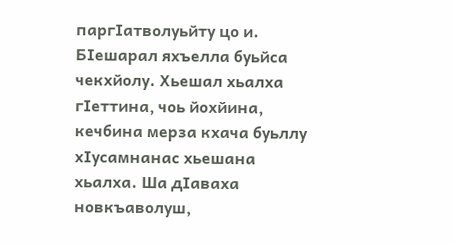паргIатволуьйту цо и. БIешарал яхъелла буьйса чекхйолу. Хьешал хьалха гIеттина, чоь йохйина, кечбина мерза кхача буьллу хIусамнанас хьешана хьалха. Ша дIаваха новкъаволуш,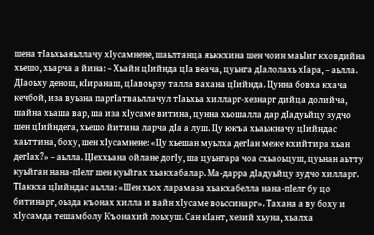шена тIаьхьаяьллачу хIусамнене, шаьлтанца яьккхина шен чоин маьIиг кховдийна хьешо, хьарча а йина: – Хьайн цIийнда цIа веача, цуьнга дIалолахь хIара, – аьлла. ДIаоьху денош, кIиранаш, цIавоьрзу талла вахана цIийнда. Цунна бовха кхача кечбой, иза вуьзна паргIатваьллачул тIаьхьа хилларг-хезнарг дийца долийча, шайна хьаша вар, ша иза хIусаме витина, цунна хьошалла дар дIадуьйцу зудчо шен цIийндега, хьешо йитина ларча дIа а луш. Цу юкъа хьаьжначу цIийндас хаьттина, боху, шен хIусамнене: «Цу хьешан муьлха дегIан меже кхийтира хьан дегIах?» – аьлла. ЦIеххьана ойлане догIу, ша цуьнгара чоа схьаоьцуш, цуьнан аьтту куьйган нана-пIелг шен куьйгах хьакхабалар. Ма-дарра дIадуьйцу зудчо хилларг. ТIаккха цIийндас аьлла: «Шен хьох ларамаза хьакхабелла нана-пIелг бу цо битинарг, оьзда къонах хилла и вайн хIусаме воьссинарг». Тахана а ву боху и хIусамда тешамболу Къонахий лоьхуш. Сан кIант, хезий хьуна, хьалха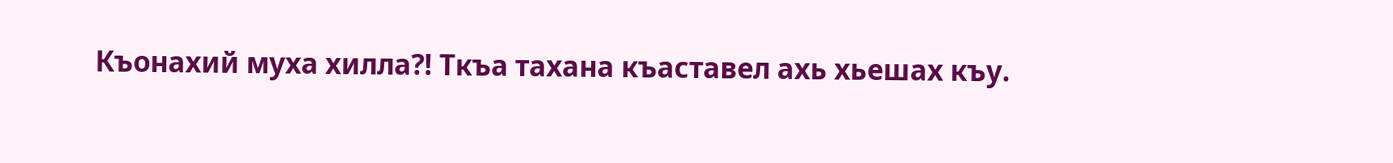Къонахий муха хилла?! Ткъа тахана къаставел ахь хьешах къу.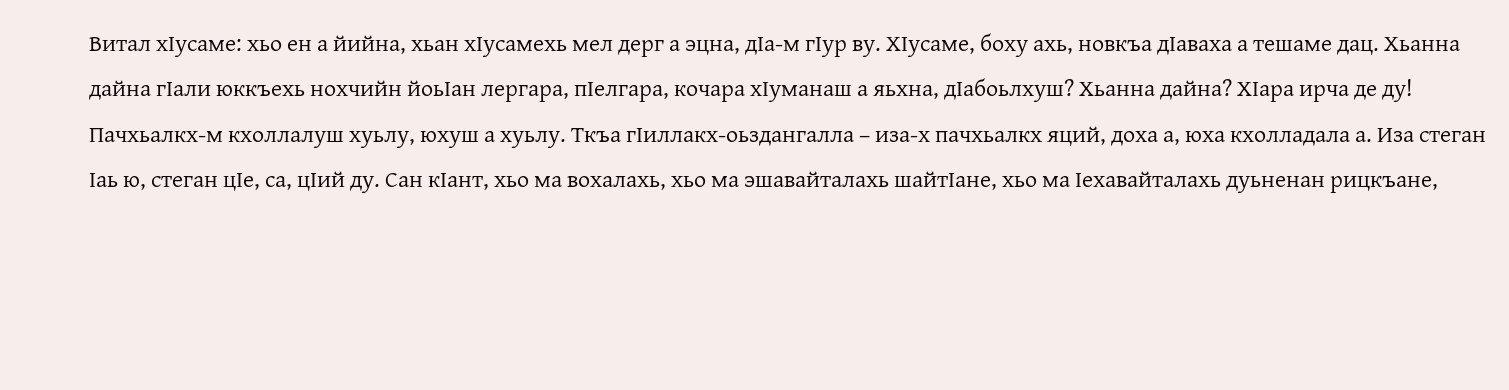Витал хIусаме: хьо ен а йийна, хьан хIусамехь мел дерг а эцна, дIа-м гIур ву. ХIусаме, боху ахь, новкъа дIаваха а тешаме дац. Хьанна дайна гIали юккъехь нохчийн йоьIан лергара, пIелгара, кочара хIуманаш а яьхна, дIабоьлхуш? Хьанна дайна? ХIара ирча де ду! Пачхьалкх-м кхоллалуш хуьлу, юхуш а хуьлу. Ткъа гIиллакх-оьздангалла – иза-х пачхьалкх яций, доха а, юха кхолладала а. Иза стеган Iаь ю, стеган цIе, са, цIий ду. Сан кIант, хьо ма вохалахь, хьо ма эшавайталахь шайтIане, хьо ма Iехавайталахь дуьненан рицкъане,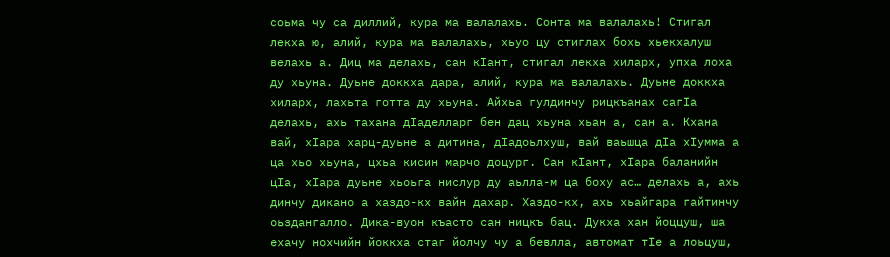соьма чу са диллий, кура ма валалахь. Сонта ма валалахь! Стигал лекха ю, алий, кура ма валалахь, хьуо цу стиглах бохь хьекхалуш велахь а. Диц ма делахь, сан кIант, стигал лекха хиларх, упха лоха ду хьуна. Дуьне доккха дара, алий, кура ма валалахь. Дуьне доккха хиларх, лахьта готта ду хьуна. Айхьа гулдинчу рицкъанах сагIа делахь, ахь тахана дIаделларг бен дац хьуна хьан а, сан а. Кхана вай, хIара харц-дуьне а дитина, дIадоьлхуш, вай ваьшца дIа хIумма а ца хьо хьуна, цхьа кисин марчо доцург. Сан кIант, хIара баланийн цIа, хIара дуьне хьоьга нислур ду аьлла-м ца боху ас… делахь а, ахь динчу дикано а хаздо-кх вайн дахар. Хаздо-кх, ахь хьайгара гайтинчу оьздангалло. Дика-вуон къасто сан ницкъ бац. Дукха хан йоццуш, ша ехачу нохчийн йоккха стаг йолчу чу а бевлла, автомат тIе а лоьцуш,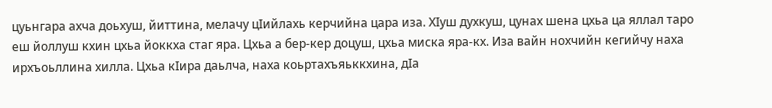цуьнгара ахча доьхуш, йиттина, мелачу цIийлахь керчийна цара иза. ХIуш духкуш, цунах шена цхьа ца яллал таро еш йоллуш кхин цхьа йоккха стаг яра. Цхьа а бер-кер доцуш, цхьа миска яра-кх. Иза вайн нохчийн кегийчу наха ирхъоьллина хилла. Цхьа кIира даьлча, наха коьртахъяьккхина, дIа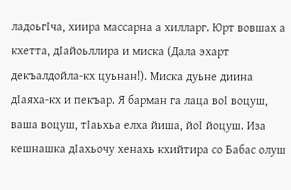ладоьгIча, хиира массарна а хилларг. Юрт вовшах а кхетта, дIайоьллира и миска (Дала эхарт декъалдойла-кх цуьнан!). Миска дуьне диина дIаяха-кх и пекъар. Я барман га лаца воI воцуш, ваша воцуш, тIаьхьа елха йиша, йоI йоцуш. Иза кешнашка дIахьочу хенахь кхийтира со Бабас олуш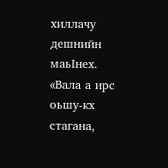хиллачу дешнийн маьIнех. «Вала а ирс оьшу-кх стагана,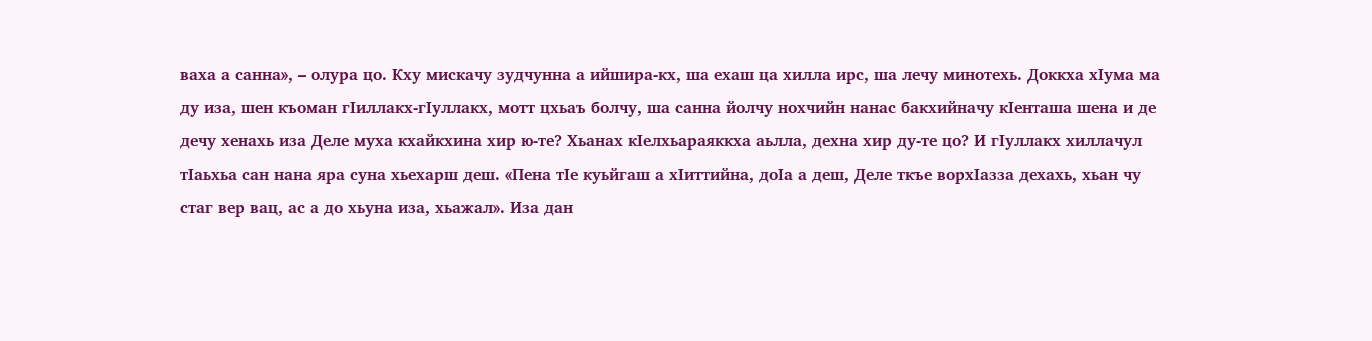ваха а санна», – олура цо. Кху мискачу зудчунна а ийшира-кх, ша ехаш ца хилла ирс, ша лечу минотехь. Доккха хIума ма ду иза, шен къоман гIиллакх-гIуллакх, мотт цхьаъ болчу, ша санна йолчу нохчийн нанас бакхийначу кIенташа шена и де дечу хенахь иза Деле муха кхайкхина хир ю-те? Хьанах кIелхьараяккха аьлла, дехна хир ду-те цо? И гIуллакх хиллачул тIаьхьа сан нана яра суна хьехарш деш. «Пена тIе куьйгаш а хIиттийна, доIа а деш, Деле ткъе ворхIазза дехахь, хьан чу стаг вер вац, ас а до хьуна иза, хьажал». Иза дан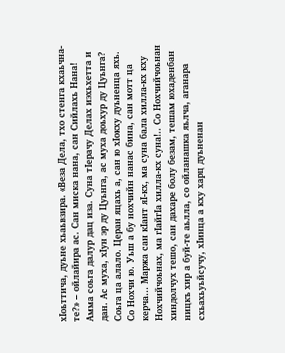хIоьттича, дуьне хьаьвзира. «Веза Дела, тхо стенга кхаьчна-те?» – ойлайира ас. Сан миска нана, сан Сийлахь Нана! Амма соьга далур дац иза. Суна тIерачу Делах иэхьхетта и дан. Ас муха, хIун эр ду Цуьнга, ас муха доьхур ду Цуьнга? Соьга ца алало. Церан яцахь а, сан ю хIокху дуьненца яхь. Со Нохчи ю. Уьш а бу нохчийн нанас бина, сан мотт ца керча… Маржа сан кIант яI-кх, ма суна бала хилла-кх кху Нохчийчоьнах, ма гIайгIа хилла-кх суна!.. Со Нохчийчоьнан хиндолчух тешо, сан дахаре болу безам, тешам юхаденбан ницкъ хир а буй-те аьлла, со ойланашка яьлча, аганара схьахьуьйсучу, хIинца а кху харц дуьненан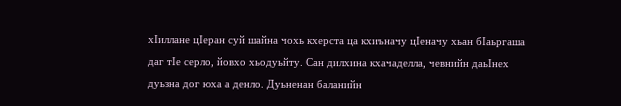хIиллане цIеран суй шайна чохь кхерста ца кхиъначу цIеначу хьан бIаьргаша даг тIе серло, йовхо хьодуьйту. Сан дилхина кхачаделла, чевнийн даьIнех дуьзна дог юха а денло. Дуьненан баланийн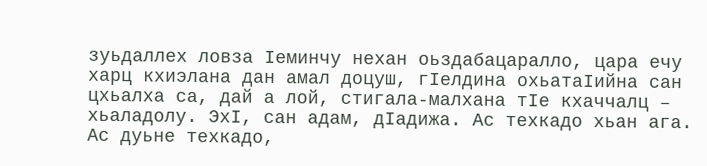зуьдаллех ловза Iеминчу нехан оьздабацаралло, цара ечу харц кхиэлана дан амал доцуш, гIелдина охьатаIийна сан цхьалха са, дай а лой, стигала-малхана тIе кхаччалц – хьаладолу. ЭхI, сан адам, дIадижа. Ас техкадо хьан ага. Ас дуьне техкадо,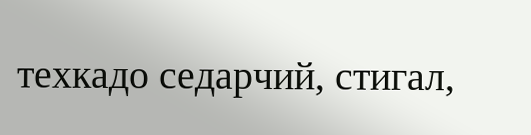техкадо седарчий, стигал,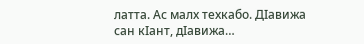латта. Ас малх техкабо. ДIавижа сан кIант, дIавижа…